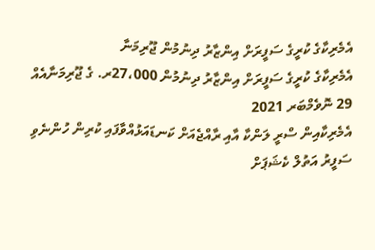އެމެރިކާގެ ކުރީގެ ސަފީރަށް އިންޒާރު ދިނުމުން ޖޫރިމަނާ
އެމެރިކާގެ ކުރީގެ ސަފީރަށް އިންޒާރު ދިނުމުން 27،000ރ. ގެ ޖޫރިމަނާއެއް
29 ނޮވެމްބަރ 2021
އެމެރިކާއިން ސްރީ ލަންކާ އާއި ރާއްޖެއަށް ކަނޑައަޅުއްވާފައި ކުރިން ހުންނެވި ސަފީރު އަތުލް ކެޝަޕަށް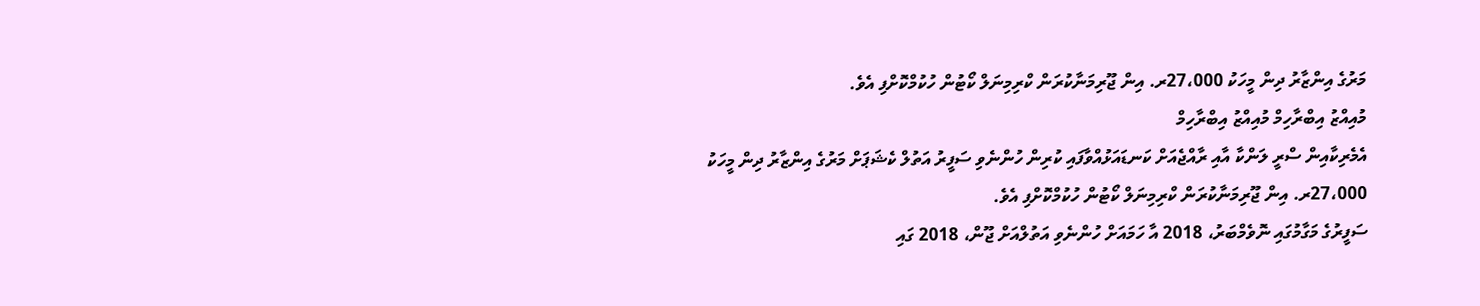މަރުގެ އިންޒާރު ދިން މީހަކު 27،000ރ. އިން ޖޫރިމަނާކުރަން ކްރިމިނަލް ކޯޓުން ހުކުމްކޮށްފި އެވެ.
މުއިއްޒު އިބްރާހިމް މުއިއްޒު އިބްރާހިމް
އެމެރިކާއިން ސްރީ ލަންކާ އާއި ރާއްޖެއަށް ކަނޑައަޅުއްވާފައި ކުރިން ހުންނެވި ސަފީރު އަތުލް ކެޝަޕަށް މަރުގެ އިންޒާރު ދިން މީހަކު 27،000ރ. އިން ޖޫރިމަނާކުރަން ކްރިމިނަލް ކޯޓުން ހުކުމްކޮށްފި އެވެ.
ސަފީރުގެ މަގާމުގައި ނޮވެމްބަރު، 2018 އާ ހަމައަށް ހުންނެވި އަތުލްއަށް ޖޫން، 2018 ގައި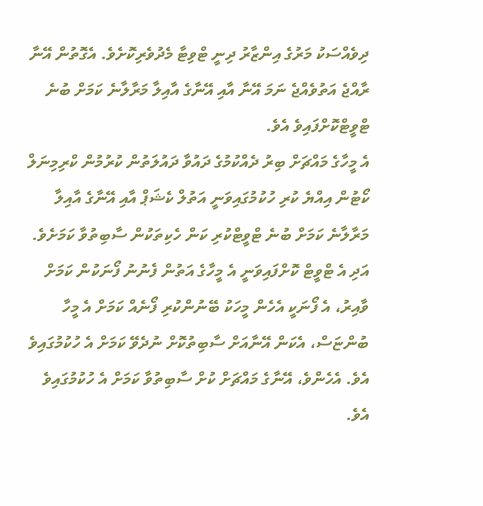ދިވެއްސަކު މަރުގެ އިންޒާރު ދިނީ ޓްވިޓާ މެދުވެރިކޮށެވެ. އެގޮތުން އޭނާ ރާއްޖެ އަތުވެއްޖެ ނަމަ އޭނާ އާއި އޭނާގެ އާއިލާ މަރާލާނެ ކަމަށް ބުނެ ޓްވީޓްކޮށްފައިވެ އެވެ.
އެ މީހާގެ މައްޗަށް ބިރު ދެއްކުމުގެ ދައުވާ ދައުލަތުން ކުރުމުން ކްރިމިނަލް ކޯޓުން އިއްޔެ ކުރި ހުކުމުގައިވަނީ އަތުލް ކެޝަޕް އާއި އޭނާގެ އާއިލާ މަރާލާނެ ކަމަށް ބުނެ ޓްވީޓްކުރި ކަން ހެކިތަކުން ސާބިތުވާ ކަމަށެވެ. އަދި އެ ޓްވީޓް ކޮށްފައިވަނީ އެ މީހާގެ އަތުން ފެނުނު ފޯނަކުން ކަމަށް ވާއިރު، އެ ފޯނަކީ އެހެން މީހަކު ބޭނުންކުރި ފޯނެއް ކަމަށް އެ މީހާ ބުންޏަސް، އެކަން އޭނާއަށް ސާބިތުކޮށް ނުދެވޭ ކަމަށް އެ ހުކުމުގައިވެ އެވެ. އެހެންވެ، އޭނާގެ މައްޗަށް ކުށް ސާބިތުވާ ކަމަށް އެ ހުކުމުގައިވެ އެވެ.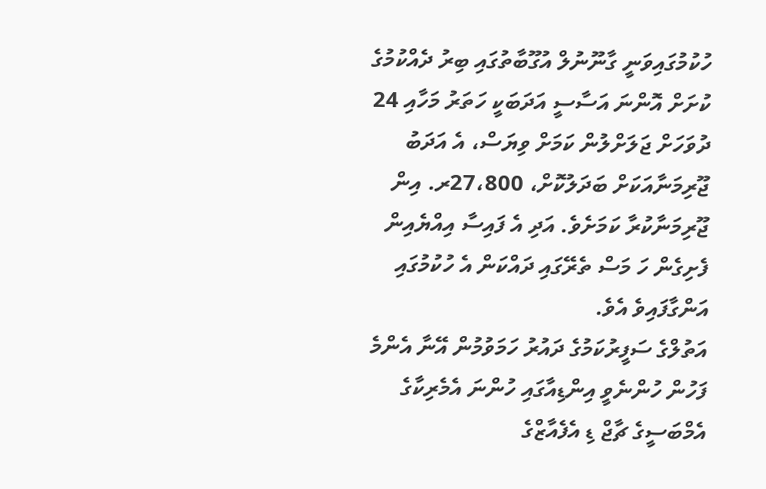ހުކުމުގައިވަނީ ގާނޫނުލް އުގޫބާތުގައި ބިރު ދެއްކުމުގެ ކުށަށް އޮންނަ އަސާސީ އަދަބަކީ ހަތަރު މަހާއި 24 ދުވަހަށް ޖަލަށްލުން ކަމަށް ވިޔަސް، އެ އަދަބު ޖޫރިމަނާއަކަށް ބަދަލުކޮށް، 27،800ރ. އިން ޖޫރިމަނާކުރާ ކަމަށެވެ. އަދި އެ ފައިސާ އިއްޔެއިން ފެށިގެން ހަ މަސް ތެރޭގައި ދައްކަން އެ ހުކުމުގައި އަންގާފައިވެ އެވެ.
އަތުލްގެ ސަފީރުކަމުގެ ދައުރު ހަމަވުމުން އޭނާ އެންމެ ފަހުން ހުންނެވީ އިންޑިއާގައި ހުންނަ އެމެރިކާގެ އެމްބަސީގެ ޗާޖް ޑި އެފެއާޒްގެ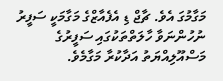މަގާމުގަ އެވެ. ޗާޖް ޑި އެފެއާޒްގެ މަގާމަކީ ސަފީރު ނުހުންނަވާ ހާލަތްތަކުގައި ސަފީރުގެ މަސްއޫލިއްޔަތު އަދާކުރާ މަގާމެވެ.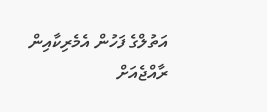އަތުލްގެ ފަހުން އެމެރިކާއިން ރާއްޖެއަށް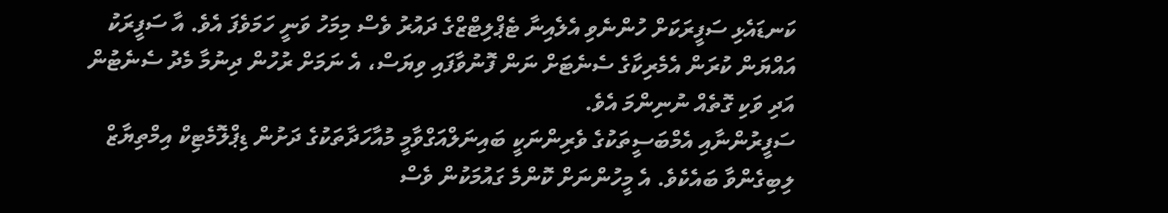ކަނޑައެޅި ސަފީރަކަށް ހުންނެވި އެލެއިނާ ޓެޕްލިޓްޒްގެ ދައުރު ވެސް މިމަހު ވަނީ ހަމަވެފަ އެވެ. އާ ސަފީރަކު އައްޔަން ކުރަން އެމެރިކާގެ ސެނެޓަށް ނަން ފޮނުވާފައި ވިޔަސް، އެ ނަމަށް ރުހުން ދިނުމާ މެދު ސެނެޓުން އަދި ވަކި ގޮތެއް ނުނިންމަ އެވެ.
ސަފީރުންނާއި އެމްބަސީތަކުގެ ވެރިންނަކީ ބައިނަލްއަގްވާމީ މުއާހަދާތަކުގެ ދަށުން ޑިޕްލޮމެޓިކް އިމްތިޔާޒް ލިބިގެންވާ ބައެކެވެ. އެ މީހުންނަށް ކޮންމެ ގައުމަކުން ވެސް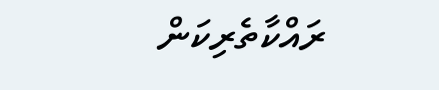ރައްކާތެރިކަން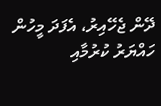ދޭން ޖެހޭއިރު، އެފަދަ މީހުން ހައްޔަރު ކުރުމާއި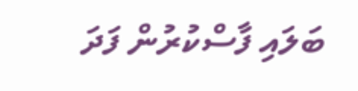ބަލައި ފާސްކުރުން ފަދަ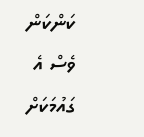ކަންކަން ވެސް އެ ގައުމަކަށް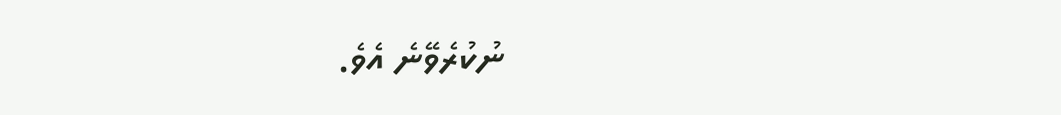ނުކުރެވޭނެ އެވެ.